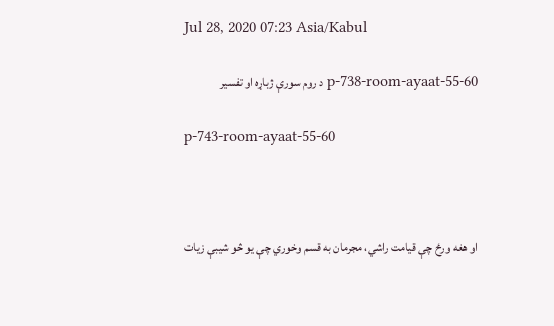Jul 28, 2020 07:23 Asia/Kabul

p-738-room-ayaat-55-60 د روم سورې ژباړه او تفسیر

p-743-room-ayaat-55-60



او هغه ورځ چې قیامت راشي، مجرمان به قسم وخوري چې یو څو شیبې زیات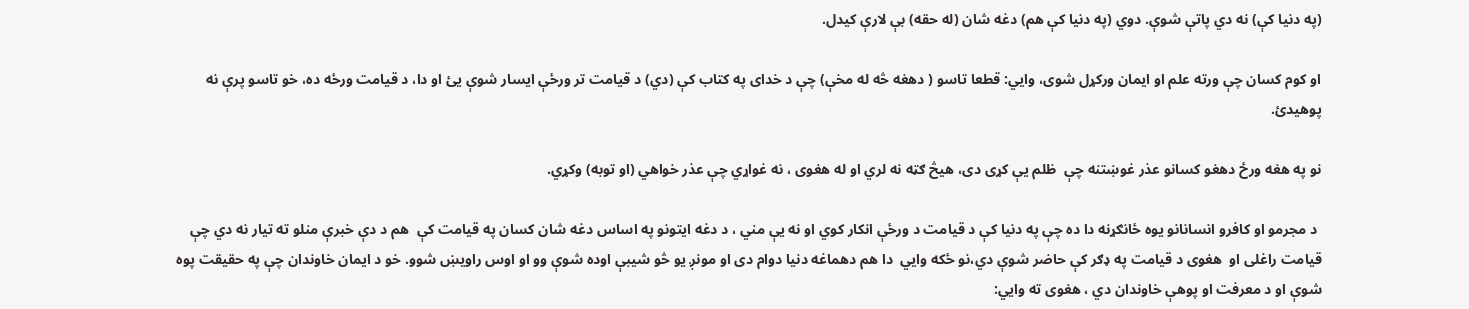(په دنیا کې) نه دي پاتې شوې. دوي (په دنیا کې هم) دغه شان (له حقه) بې لارې کیدل.

او کوم کسان چې ورته علم او ایمان ورکړل شوی، وایي: قطعا تاسو ( دهغه څه له مخې) چې د خدای په کتاب کې (دي) د قیامت تر ورځې ایسار شوې یئ او دا، د قیامت ورځه ده، خو تاسو پرې نه پوهیدئ.

نو په هغه ورځ دهغو کسانو عذر غوښتنه چې  ظلم یې کړی دی، هیڅ ګټه نه لري او له هغوی ، نه غواړي چې عذر خواهي (او توبه) وکړي.

 د مجرمو او کافرو انسانانو یوه ځانګړنه دا ده چې په دنیا کې د قیامت د ورځې انکار کوي او نه یې مني ، د دغه ایتونو په اساس دغه شان کسان په قیامت کې  هم د دې خبرې منلو ته تیار نه دي چې قیامت راغلی او  هغوی د قیامت په ډګر کې حاضر شوې دي،نو ځکه وایي  دا هم دهماغه دنیا دوام دی او مونږ یو څو شیبې اوده شوې وو او اوس راویښ شوو. خو د ایمان خاوندان چې په حقیقت پوه شوې او د معرفت او پوهې خاوندان دي ، هغوی ته وایي: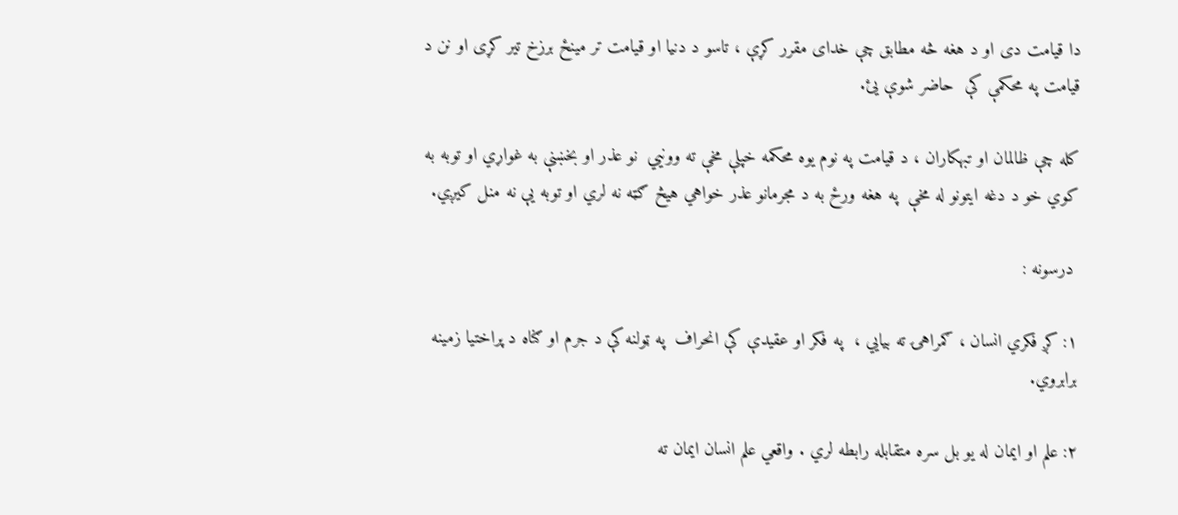دا قیامت دی او د هغه څه مطابق چې خدای مقرر کړې ، تاسو د دنیا او قیامت تر مینځ برزخ تیر کړی او نن د قیامت په محکمې کې  حاضر شوې یئ.

کله چې ظالمان او تبهکاران ، د قیامت په نوم یوه محکمه خپلې مخې ته وونیي  نو عذر او بخښنې به غواړي او توبه به کوي خو د دغه ایتونو له مخې  په هغه ورځ به د مجرمانو عذر خواهي هیڅ ګټه نه لري او توبه یې نه منل کیږي.

 درسونه :

۱: کږ فکري انسان ، ګمراهۍ ته بیایي ،  په فکر او عقیدې کې انحراف  په ټولنه کې د جرم او ګناه د پراختیا زمینه برابروي.

۲: علم او ایمان له یو بل سره متقابله رابطه لري . واقعي علم انسان ایمان ته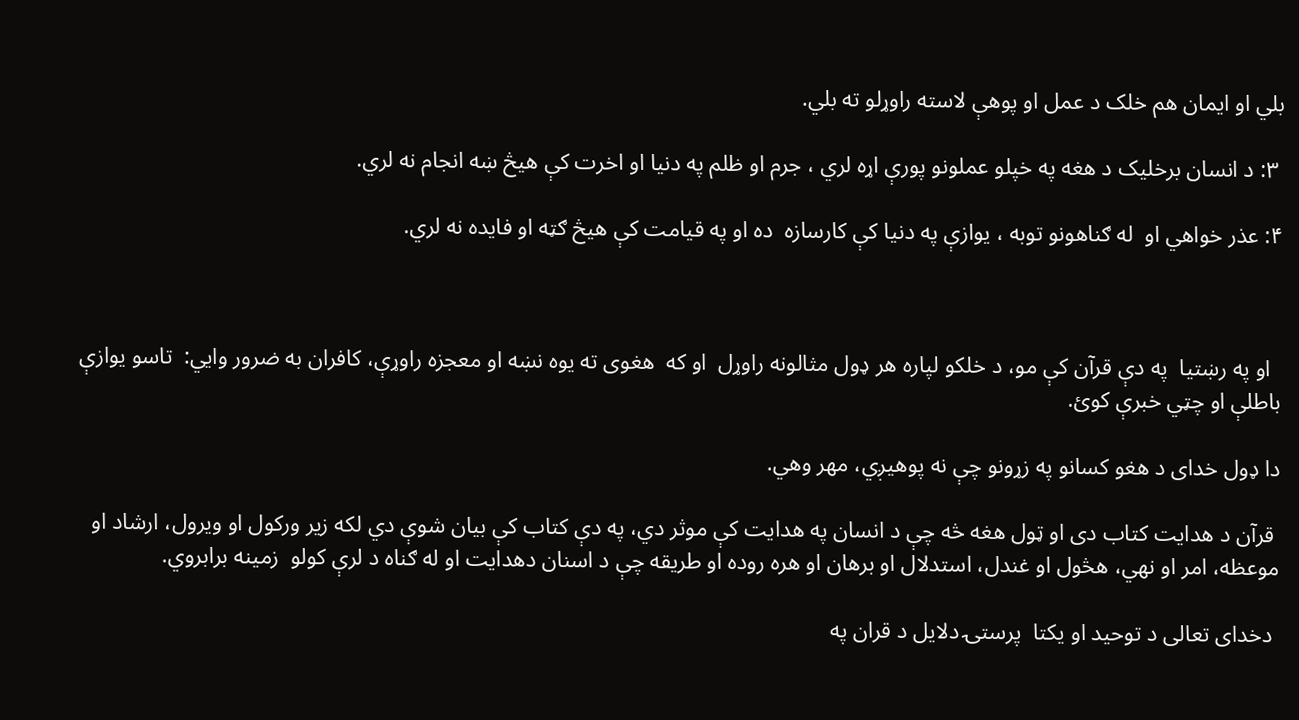بلي او ایمان هم خلک د عمل او پوهې لاسته راوړلو ته بلي.

 ۳: د انسان برخلیک د هغه په خپلو عملونو پورې اړه لري ، جرم او ظلم په دنیا او اخرت کې هیڅ ښه انجام نه لري.

۴: عذر خواهي او  له ګناهونو توبه ، یوازې په دنیا کې کارسازه  ده او په قیامت کې هیڅ ګټه او فایده نه لري.



  او په رښتیا  په دې قرآن کې مو، د خلکو لپاره هر ډول مثالونه راوړل  او که  هغوی ته یوه نښه او معجزه راوړې، کافران به ضرور وایي:  تاسو یوازې باطلې او چټي خبرې کوئ.

دا ډول خدای د هغو کسانو په زړونو چې نه پوهیږي، مهر وهي.

 قرآن د هدایت کتاب دی او ټول هغه څه چې د انسان په هدایت کې موثر دي، په دې کتاب کې بیان شوې دي لکه زیر ورکول او ویرول، ارشاد او موعظه، امر او نهي، هڅول او غندل، استدلال او برهان او هره روده او طریقه چې د اسنان دهدایت او له ګناه د لرې کولو  زمینه برابروي.

 دخدای تعالی د توحید او یکتا  پرستۍ دلایل د قران په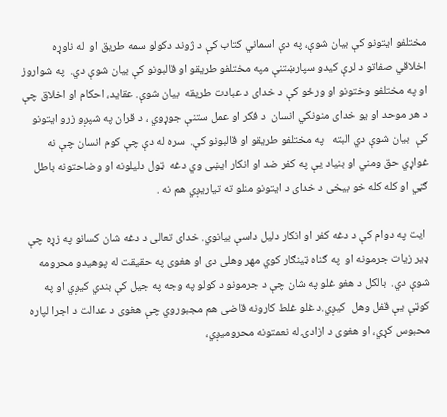مختلفو ایتونو کې بیان شوې، په دې اسماني کتاب کې د ژوند دکولو سمه طریق او  له ناوړه اخلاقي صفاتو د لرې کیدو سپارښتنې مپه مختلفو طریقو او قالبونو کې بیان شوې دي.  په شواروز او په مختلفو وختونو او ورځو کې د خدای د عبادت طریقه  بیان شوې. عقاید، احکام او اخلاق چې د هر موحد او یو خدای منونکي انسان  د فکر او عمل ستنې جوړوي ، د قران په شپږو زرو ایتونو کې  بیان شوې دي البته   په مختلفو طریقو او قالبونو کې.  سره له دې چې کوم انسان چې نه غواړي حق ومني او بنیاد یې په کفر ضد او انکار ایښی وي دغه  ټول دلیلونه او وضاحتونه باطل ګڼي او کله کله خو بیخی د خدای د ایتونو منلو ته تیاریږي هم نه .

 ایت په دوام کې د دغه کفر او انکار دلیل داسې بیانوي. خدای تعالی د دغه شان کسانو په زړه چې ډیر زیات جرمونه او  په ګناه ټینګار کوي مهر وهلی دی او هغوی په حقیقت له پوهیدو محرومه شوې دي.  بالکل د هغو غلو په شان چې د جرمونو د کولو په وجه په جیل کې بندي کیږي او په کوټې یې قفل وهل  کیږي.د غلو غلط کارونه قاضی هم مجبوروي چې هغوی د عدالت د اجرا لپاره محبوس کړي، او هغوی د ازادۍ له نعمتونه محرومیږي،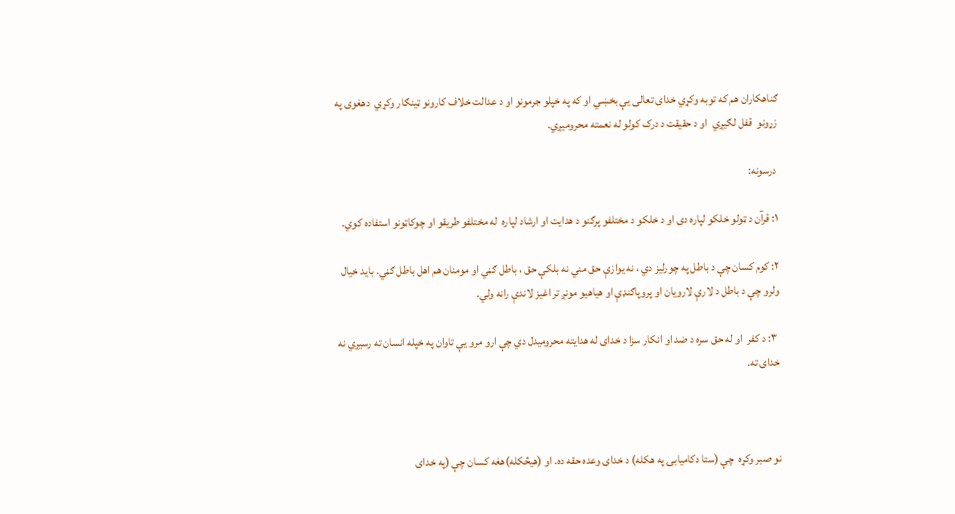ګناهکاران هم که توبه وکړي خدای تعالی یې بخښي او که په خپلو جرمونو او د عدالت خلاف کارونو ټینګار وکړي  دهغوی په زړونو  قفل لګیږي  او د حقیقت د درک کولو له نعمته محرومیږي.

 درسونه:

۱: قرآن د ټولو خلکو لپاره دی او د خلکو د مختلفو پرګنو د هدایت او ارشاد لپاره  له مختلفو طریقو او چوکاټونو استفاده کوي.

۲: کوم کسان چې د باطل په چورلیز دي ، نه یوازې حق مني نه بلکې حق ، باطل ګڼي او مومنان هم اهل باطل ګڼي. باید خیال ولرو چې د باطل د لارې لارویان او پروپاګنډې او هیاهیو مونږ تر اغیز لاندې رانه ولي.

 ۳: د کفر  او له حق سره د ضد او انکار سزا د خدای له هدایته محرومیدل دي چې ارو مرو یې تاوان په خپله انسان ته رسیږي نه خدای ته.



نو صبر وکړه  چې (ستا دکامیابۍ په هکله) د خدای وعده حقه ده. او (هیڅکله)هغه کسان چې (په خدای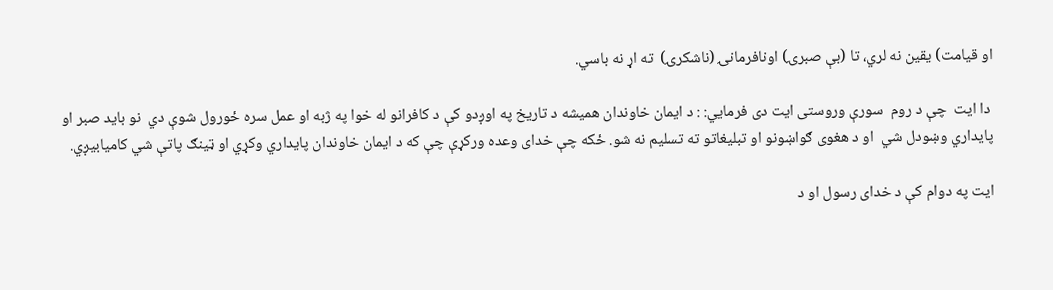او قیامت) یقین نه لري، تا (بې صبرۍ) اونافرمانۍ (ناشکرۍ)  ته اړ نه باسي.

 دا ایت  چې د روم  سورې وروستی ایت دی فرمایي: : د ایمان خاوندان همیشه د تاریخ په اوږدو کې د کافرانو له خوا په ژبه او عمل سره ځورول شوې دي  نو باید صبر او پایداري وښودل شي  او د هغوی ګواښونو او تبلیغاتو ته تسلیم نه شو. ځکه چې خدای وعده ورکړې چې که د ایمان خاوندان پایداري وکړي او ټینګ پاتې شي کامیابیږي.

ایت په دوام کې د خدای رسول او د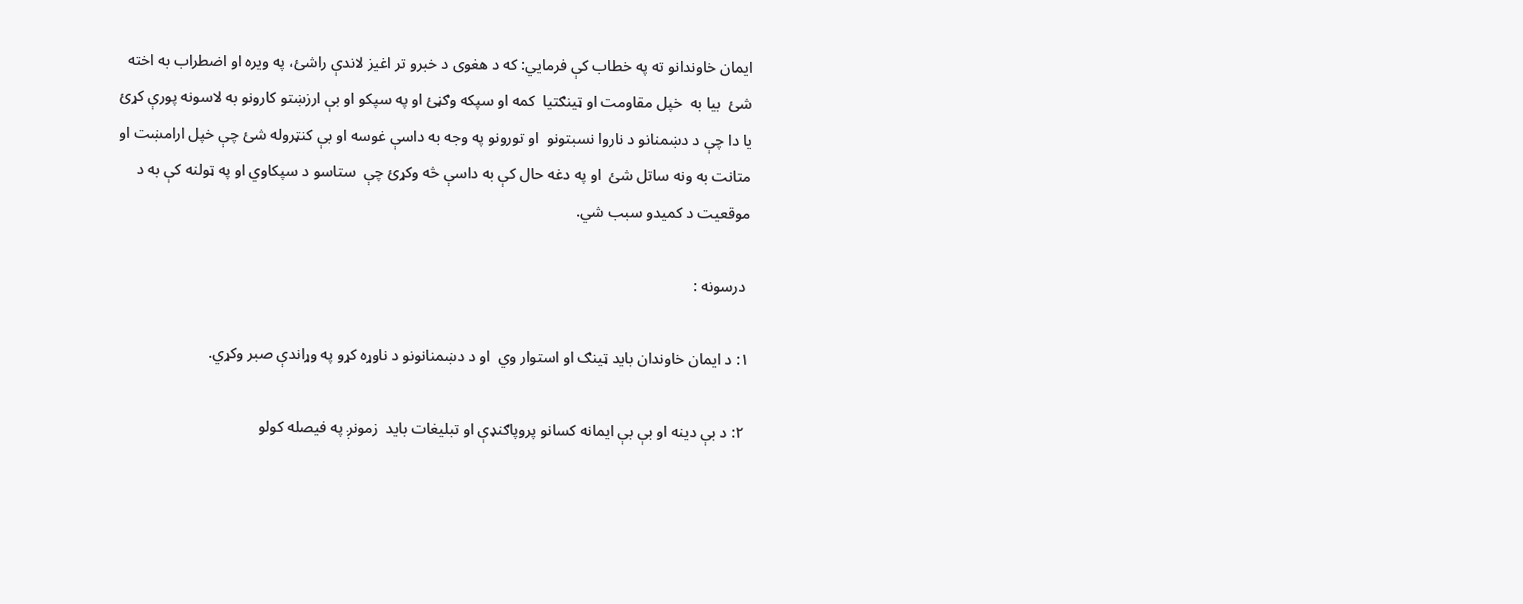ایمان خاوندانو ته په خطاب کې فرمایي: که د هغوی د خبرو تر اغیز لاندې راشئ، په ویره او اضطراب به اخته شئ  بیا به  خپل مقاومت او ټینګتیا  کمه او سپکه وګڼئ او په سپکو او بې ارزښتو کارونو به لاسونه پورې کړئ یا دا چې د دښمنانو د ناروا نسبتونو  او تورونو په وجه به داسې غوسه او بې کنټروله شئ چې خپل ارامښت او متانت به ونه ساتل شئ  او په دغه حال کې به داسې څه وکړئ چې  ستاسو د سپکاوي او په ټولنه کې به د موقعیت د کمیدو سبب شي.

 درسونه :

۱: د ایمان خاوندان باید ټینګ او استوار وي  او د دښمنانونو د ناوړه کړو په وړاندې صبر وکړي.

 ۲: د بې دینه او بې بې ایمانه کسانو پروپاګنډې او تبلیغات باید  زمونږ په فیصله کولو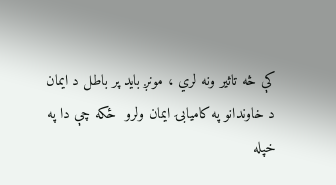کې څه تاثیر ونه لري ، مونږ باید پر باطل د ایمان د خاوندانو په کامیابۍ ایمان ولرو  ځکه چې دا په خپله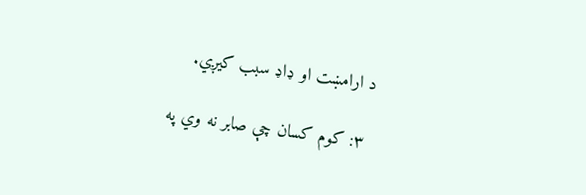د ارامښت او ډاډ سبب کیږي.

 ۳: کوم کسان چې صابر نه وي په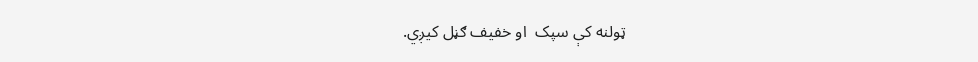ټولنه کې سپک  او خفیف ګڼل کیږي.